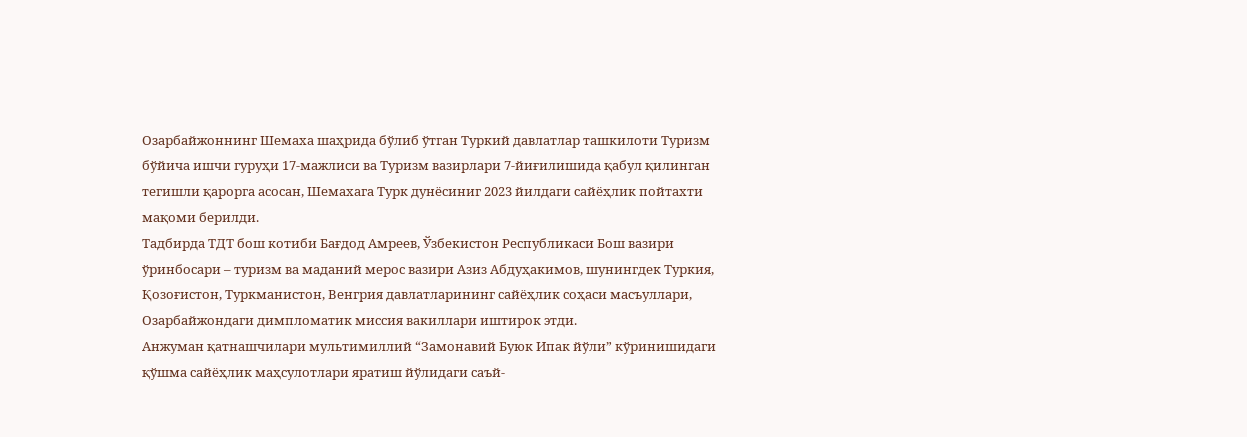Озарбайжоннинг Шемаха шаҳрида бўлиб ўтган Туркий давлатлар ташкилоти Туризм бўйича ишчи гуруҳи 17-мажлиси ва Туризм вазирлари 7-йиғилишида қабул қилинган тегишли қарорга асосан, Шемахага Турк дунёсиниг 2023 йилдаги сайёҳлик пойтахти мақоми берилди.
Тадбирда ТДТ бош котиби Бағдод Амреев, Ўзбекистон Республикаси Бош вазири ўринбосари – туризм ва маданий мерос вазири Азиз Абдуҳакимов, шунингдек Туркия, Қозоғистон, Туркманистон, Венгрия давлатларининг сайёҳлик соҳаси масъуллари, Озарбайжондаги димпломатик миссия вакиллари иштирок этди.
Анжуман қатнашчилари мультимиллий “Замонавий Буюк Ипак йўли” кўринишидаги қўшма сайёҳлик маҳсулотлари яратиш йўлидаги саъй-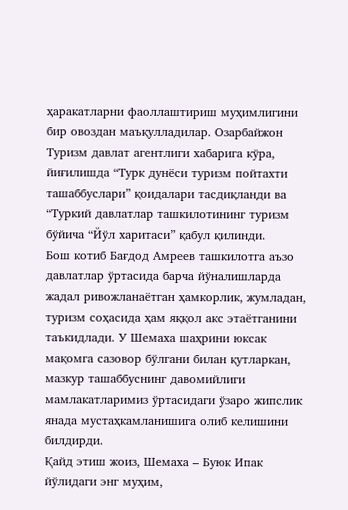ҳаракатларни фаоллаштириш муҳимлигини бир овоздан маъқулладилар. Озарбайжон Туризм давлат агентлиги хабарига кўра, йиғилишда “Турк дунёси туризм пойтахти ташаббуслари” қоидалари тасдиқланди ва “Туркий давлатлар ташкилотининг туризм бўйича “Йўл харитаси” қабул қилинди.
Бош котиб Бағдод Амреев ташкилотга аъзо давлатлар ўртасида барча йўналишларда жадал ривожланаётган ҳамкорлик, жумладан, туризм соҳасида ҳам яққол акс этаётганини таъкидлади. У Шемаха шаҳрини юксак мақомга сазовор бўлгани билан қутларкан, мазкур ташаббуснинг давомийлиги мамлакатларимиз ўртасидаги ўзаро жипслик янада мустаҳкамланишига олиб келишини билдирди.
Қайд этиш жоиз, Шемаха – Буюк Ипак йўлидаги энг муҳим,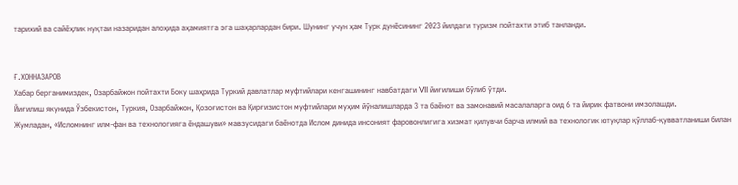тарихий ва сайёҳлик нуқтаи назаридан алоҳида аҳамиятга эга шаҳарлардан бири. Шунинг учун ҳам Турк дунёсининг 2023 йилдаги туризм пойтахти этиб танланди.


Ғ.ХОННАЗАРОВ
Хабар берганимиздек, Озарбайжон пойтахти Боку шаҳрида Туркий давлатлар муфтийлари кенгашининг навбатдаги VII йиғилиши бўлиб ўтди.
Йиғилиш якунида Ўзбекистон, Туркия, Озарбайжон, Қозоғистон ва Қирғизистон муфтийлари муҳим йўналишларда 3 та баёнот ва замонавий масалаларга оид 6 та йирик фатвони имзолашди.
Жумладан, «Исломнинг илм-фан ва технологияга ёндашуви» мавзусидаги баёнотда Ислом динида инсоният фаровонлигига хизмат қилувчи барча илмий ва технологик ютуқлар қўллаб-қувватланиши билан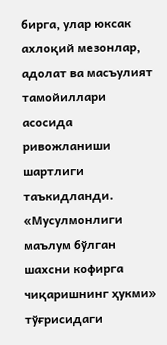бирга, улар юксак ахлоқий мезонлар, адолат ва масъулият тамойиллари асосида ривожланиши шартлиги таъкидланди.
«Мусулмонлиги маълум бўлган шахсни кофирга чиқаришнинг ҳукми» тўғрисидаги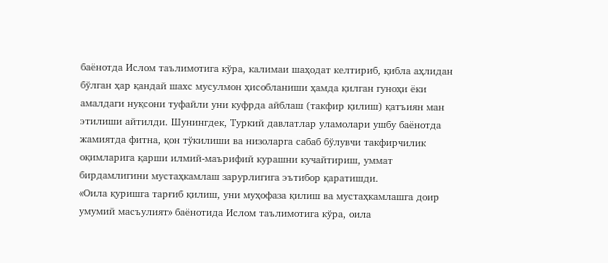баёнотда Ислом таълимотига кўра, калимаи шаҳодат келтириб, қибла аҳлидан бўлган ҳар қандай шахс мусулмон ҳисобланиши ҳамда қилган гуноҳи ёки амалдаги нуқсони туфайли уни куфрда айблаш (такфир қилиш) қатъиян ман этилиши айтилди. Шунингдек, Туркий давлатлар уламолари ушбу баёнотда жамиятда фитна, қон тўкилиши ва низоларга сабаб бўлувчи такфирчилик оқимларига қарши илмий-маърифий курашни кучайтириш, уммат бирдамлигини мустаҳкамлаш зарурлигига эътибор қаратишди.
«Оила қуришга тарғиб қилиш, уни муҳофаза қилиш ва мустаҳкамлашга доир умумий масъулият» баёнотида Ислом таълимотига кўра, оила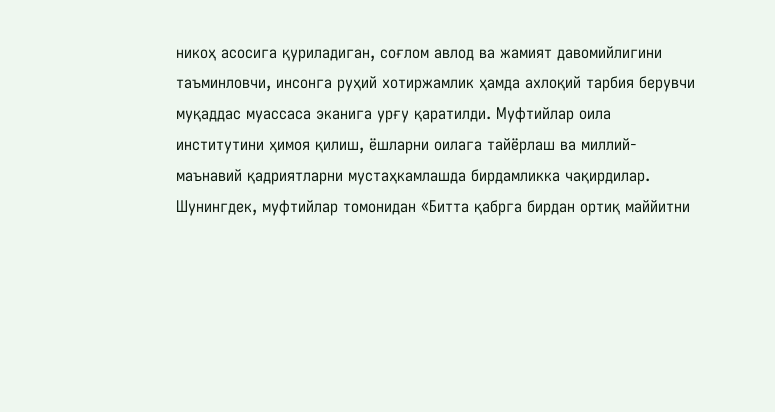никоҳ асосига қуриладиган, соғлом авлод ва жамият давомийлигини таъминловчи, инсонга руҳий хотиржамлик ҳамда ахлоқий тарбия берувчи муқаддас муассаса эканига урғу қаратилди. Муфтийлар оила институтини ҳимоя қилиш, ёшларни оилага тайёрлаш ва миллий-маънавий қадриятларни мустаҳкамлашда бирдамликка чақирдилар.
Шунингдек, муфтийлар томонидан «Битта қабрга бирдан ортиқ маййитни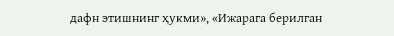дафн этишнинг ҳукми», «Ижарага берилган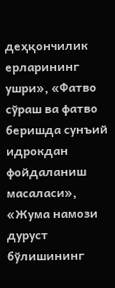деҳқончилик ерларининг ушри», «Фатво сўраш ва фатво беришда сунъий идрокдан фойдаланиш масаласи», «Жума намози дуруст бўлишининг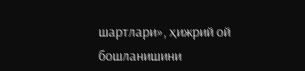шартлари», ҳижрий ой бошланишини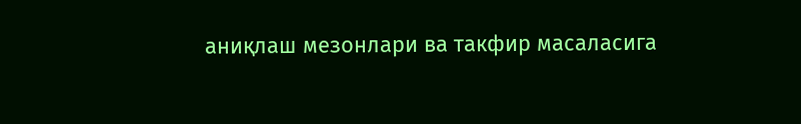аниқлаш мезонлари ва такфир масаласига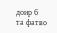доир 6 та фатво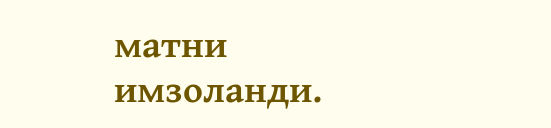матни имзоланди.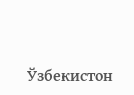Ўзбекистон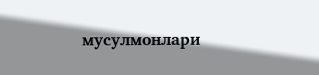мусулмонлари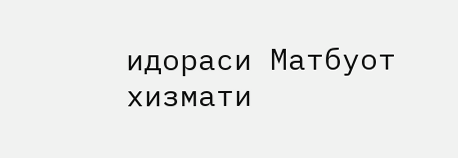идораси Матбуот хизмати